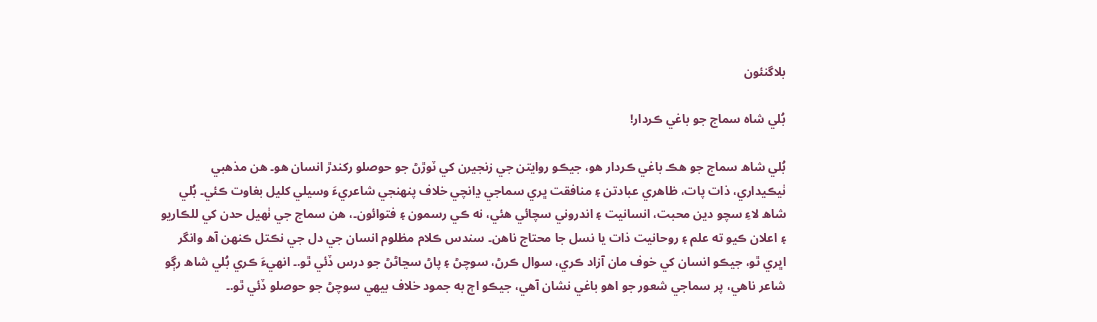بلاگنئون

بُلي شاه سماج جو باغي ڪردار!

بُلي شاھ سماج جو ھڪ باغي ڪردار ھو، جيڪو روايتن جي زنجيرن کي ٽوڙڻ جو حوصلو رکندڙ انسان ھو۔ ھن مذھبي ٺيڪيداري، ذات پات، ظاھري عبادتن ۽ منافقت ڀري سماجي ڍانچي خلاف پنھنجي شاعريءَ وسيلي کليل بغاوت ڪئي۔ بُلي شاھ لاءِ سچو دين محبت، انسانيت ۽ اندروني سچائي ھئي، نه ڪي رسمون ۽ فتوائون۔، ھن سماج جي ٺھيل حدن کي للڪاريو ۽ اعلان ڪيو ته علم ۽ روحانيت ذات يا نسل جا محتاج ناهن۔ سندس ڪلام مظلوم انسان جي دل جي نڪتل ڪنهن آھ وانگر اڀري ٿو، جيڪو انسان کي خوف مان آزاد ڪري، سوال ڪرڻ، سوچڻ ۽ پاڻ سڃاڻڻ جو درس ڏئي ٿو.۔ انھيءَ ڪري بُلي شاھ رڳو شاعر ناھي، پر سماجي شعور جو اھو باغي نشان آھي، جيڪو اڄ به جمود خلاف بيھي سوچڻ جو حوصلو ڏئي ٿو.۔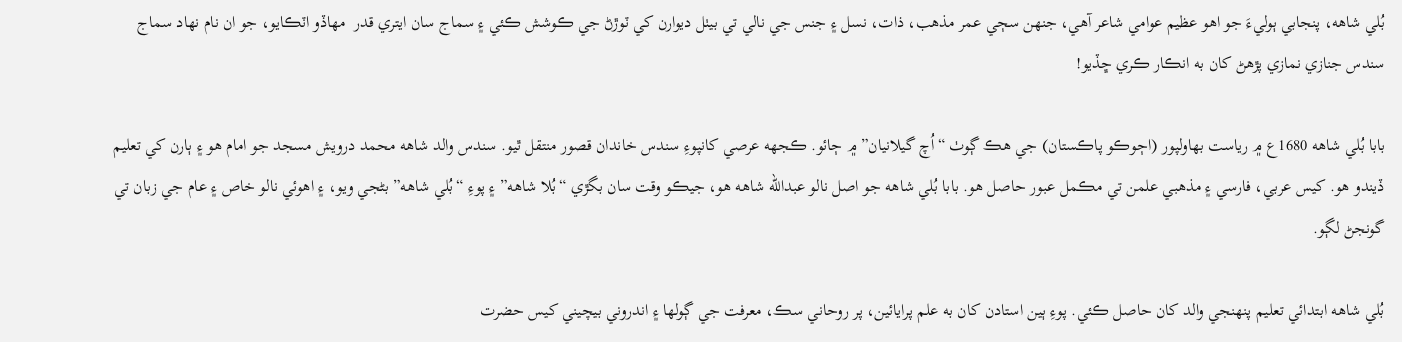بُلي شاهه، پنجابي ٻوليءَ جو اهو عظيم عوامي شاعر آھي، جنهن سڄي عمر مذهب، ذات، نسل ۽ جنس جي نالي تي بيٺل ديوارن کي ٽوڙڻ جي ڪوشش ڪئي ۽ سماج سان ايتري قدر  مھاڏو اٽڪايو، جو ان نام نھاد سماج سندس جنازي نمازي پڙھڻ کان به انڪار ڪري ڇڏيو!

بابا بُلي شاهه 1680ع ۾ رياست بهاولپور (اڄوڪو پاڪستان) جي هڪ ڳوٺ “اُچ گيلانيان” ۾ ڄائو. ڪجهه عرصي کانپوءِ سندس خاندان قصور منتقل ٿيو. سندس والد شاهه محمد درويش مسجد جو امام هو ۽ ٻارن کي تعليم ڏيندو هو. کيس عربي، فارسي ۽ مذهبي علمن تي مڪمل عبور حاصل هو. بابا بُلي شاهه جو اصل نالو عبدالله شاهه هو، جيڪو وقت سان بگڙي “بُلا شاهه” ۽ پوءِ “بُلي شاهه” بڻجي ويو، ۽ اهوئي نالو خاص ۽ عام جي زبان تي گونجڻ لڳو.

بُلي شاهه ابتدائي تعليم پنهنجي والد کان حاصل ڪئي. پوءِ ٻين استادن کان به علم پرايائين، پر روحاني سڪ، معرفت جي ڳولها ۽ اندروني بيچيني کيس حضرت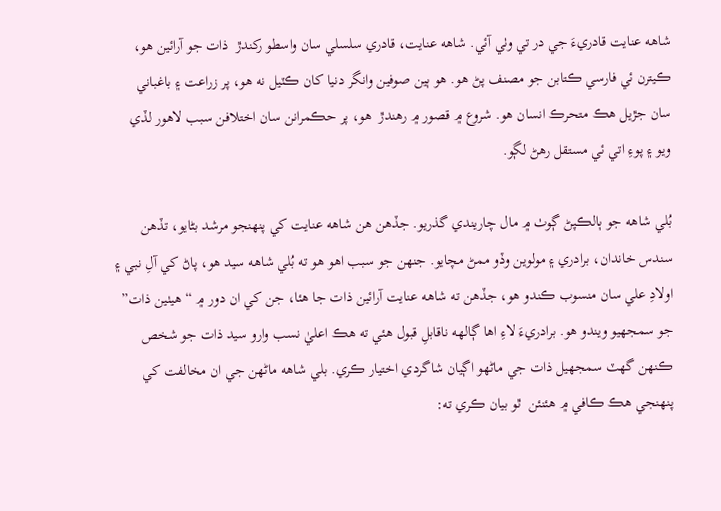شاهه عنايت قادريءَ جي در تي وٺي آئي. شاهه عنايت، قادري سلسلي سان واسطو رکندڙ  ذات جو آرائين هو، ڪيترن ئي فارسي ڪتابن جو مصنف پڻ هو. هو ٻين صوفين وانگر دنيا کان ڪٽيل نه هو، پر زراعت ۽ باغباني سان جڙيل هڪ متحرڪ انسان هو. شروع ۾ قصور ۾ رهندڙ  هو، پر حڪمرانن سان اختلافن سبب لاهور لڏي ويو ۽ پوءِ اتي ئي مستقل رھڻ لڳو.

بُلي شاهه جو ٻالڪپڻ ڳوٺ ۾ مال چاريندي گذريو. جڏهن هن شاهه عنايت کي پنهنجو مرشد بڻايو، تڏهن سندس خاندان، برادري ۽ مولوين وڏو ممڻ مچايو. جنهن جو سبب اهو هو ته بُلي شاهه سيد هو، پاڻ کي آلِ نبي ۽ اولادِ علي سان منسوب ڪندو هو، جڏهن ته شاهه عنايت آرائين ذات جا هئا، جن کي ان دور ۾ “هيٺين ذات” جو سمجهيو ويندو هو. برادريءَ لاءِ اها ڳالهه ناقابلِ قبول هئي ته هڪ اعليٰ نسب وارو سيد ذات جو شخص ڪنهن گهٽ سمجهيل ذات جي ماڻهو اڳيان شاگردي اختيار ڪري. بلي شاهه ماڻهن جي ان مخالفت کي پنهنجي ھڪ ڪافي ۾ ھئنئن  ٿو بيان ڪري ته: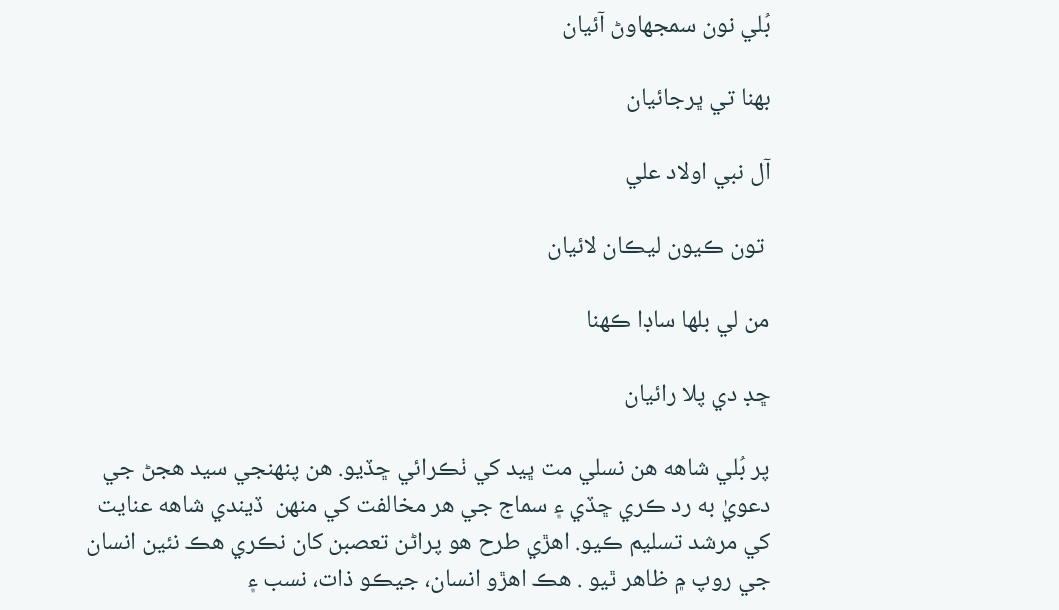بُلي نون سمجهاوڻ آئيان

بهنا تي ڀرجائيان

آل نبي اولاد علي

 تون ڪيون ليڪان لائيان

من لي بلھا ساڊا ڪھنا

ڇڊ دي پلا رائيان

پر بُلي شاهه هن نسلي مت ڀيد کي ٺڪرائي ڇڏيو. هن پنهنجي سيد هجڻ جي دعويٰ به رد ڪري ڇڏي ۽ سماج جي هر مخالفت کي منهن  ڏيندي شاهه عنايت کي مرشد تسليم ڪيو. اهڙي طرح هو پراڻن تعصبن کان نڪري هڪ نئين انسان جي روپ ۾ ظاهر ٿيو . ھڪ اهڙو انسان، جيڪو ذات، نسب ۽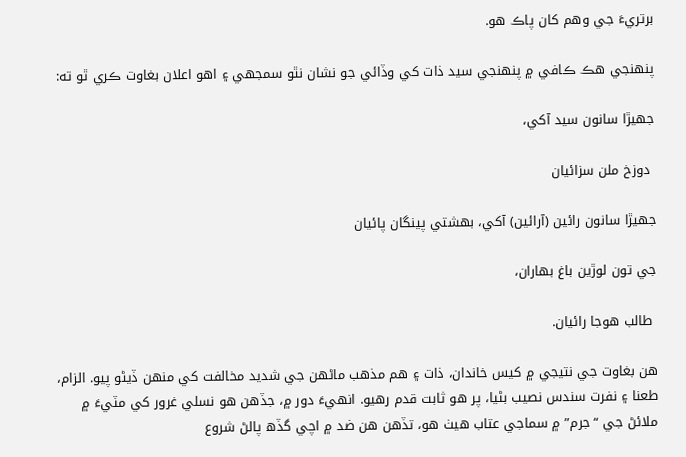برتريءَ جي وهم کان پاڪ هو.

پنهنجي ھڪ ڪافي ۾ پنهنجي سيد ذات کي وڏائي جو نشان نٿو سمجهي ۽ اھو اعلان بغاوت ڪري ٿو ته:

جھيڙا سانون سيد آکي،

 دوزخ ملن سزائيان

جھيڙا سانون رائين (آرائين) آکي، بھشتي پينگان پائيان

جي تون لوڙين باغ بھاران،

 طالب ھوجا رائيان.

هن بغاوت جي نتيجي ۾ کيس خاندان، ذات ۽ هم مذهب ماڻهن جي شديد مخالفت کي منهن ڏيڻو پيو. الزام، طعنا ۽ نفرت سندس نصيب بڻيا، پر هو ثابت قدم رهيو. انهيءَ دور ۾، جڏهن هو نسلي غرور کي مٽيءَ ۾ ملائڻ جي “جرم” ۾ سماجي عتاب هيٺ هو، تڏهن هن ضد ۾ اچي گڏھ پالڻ شروع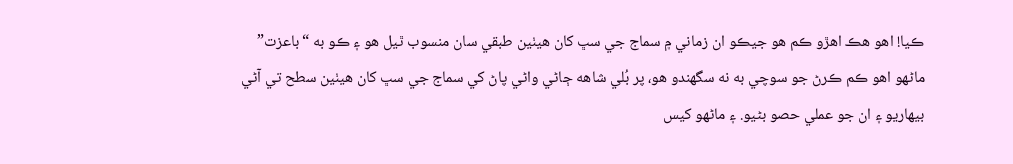ڪيا! اھو ھڪ اھڙو ڪم ھو جيڪو ان زماني ۾ سماج جي سڀ کان هيٺين طبقي سان منسوب ٿيل هو ۽ ڪو به “باعزت” ماڻهو اهو ڪم ڪرڻ جو سوچي به نه سگهندو هو، پر بُلي شاهه ڄاڻي واڻي پاڻ کي سماج جي سڀ کان هيٺين سطح تي آڻي بيهاريو ۽ ان جو عملي حصو بڻيو. ۽ ماڻهو کيس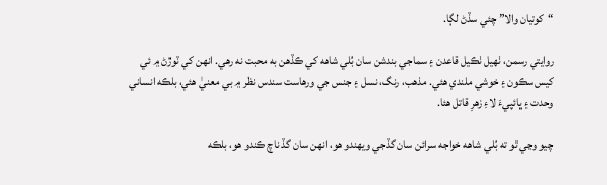“کوتيان والا” چئي سڏڻ لڳا.

روايتي رسمن، ٺهيل ٺڪيل قاعدن ۽ سماجي بندشن سان بُلي شاهه کي ڪڏهن به محبت نه رهي. انهن کي ٽوڙڻ ۾ ئي کيس سڪون ۽ خوشي ملندي هئي. مذهب، رنگ، نسل ۽ جنس جي ورهاست سندس نظر ۾ بي معنيٰ هئي، بلڪه انساني وحدت ۽ ڀائپيءَ لاءِ زهرِ قاتل هئا.

چيو وڃي ٿو ته بُلي شاهه خواجه سرائن سان گڏجي ويهندو هو، انهن سان گڏ ناچ ڪندو هو، بلڪه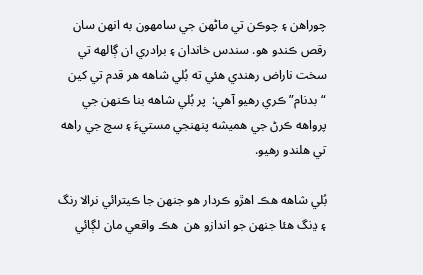چوراهن ۽ چوڪن تي ماڻهن جي سامهون به انهن سان رقص ڪندو هو. سندس خاندان ۽ برادري ان ڳالهه تي سخت ناراض رهندي هئي ته بُلي شاهه هر قدم تي کين “بدنام” ڪري رهيو آهي:  پر بُلي شاهه بنا ڪنهن جي پرواهه ڪرڻ جي ھميشه پنهنجي مستيءَ ۽ سچ جي راهه تي هلندو رهيو.

بُلي شاهه ھڪ اھڙو ڪردار ھو جنهن جا ڪيترائي نرالا رنگ ۽ ڍنگ ھئا جنهن جو اندازو ھن  ھڪ واقعي مان لڳائي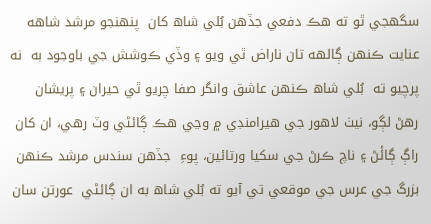سگهجي ٿو ته ھڪ دفعي جڏهن بُلي شاھ کان  پنهنجو مرشد شاهه  عنايت ڪنهن ڳالهه تان ناراض ٿي ويو ۽ وڏي ڪوشش جي باوجود به  نه پرچيو ته  بُلي شاھ ڪنهن عاشق وانگر صفا چريو ٿي حيران ۽ پريشان رھڻ لڳو، نيٺ لاھور جي ھيرامنڊي ۾ وڃي ھڪ ڳائڻي وٽ رھي، ان کان راڳ ڳائٔڻ ۽ ناچ ڪرڻ جي سکيا ورتائين، پوءِ  جڏھن سندس مرشد ڪنهن بزرگ جي عرس جي موقعي تي آيو ته بُلي شاھ به ان ڳائڻي  عورتن سان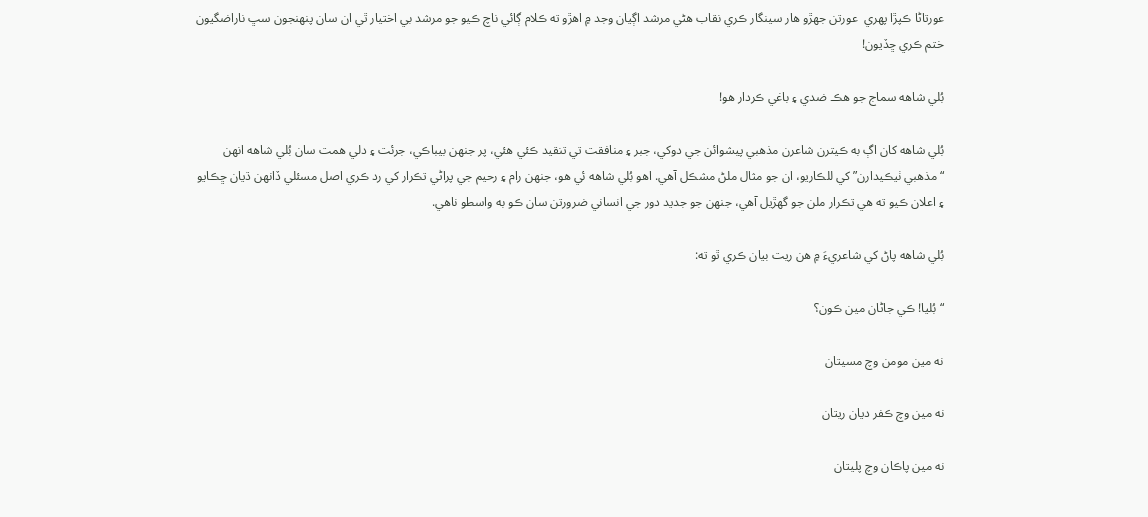عورتاڻا ڪپڙا پھري  عورتن جھڙو ھار سينگار ڪري نقاب ھڻي مرشد اڳيان وجد ۾ اھڙو ته ڪلام ڳائي ناچ ڪيو جو مرشد بي اختيار ٿي ان سان پنهنجون سڀ ناراضگيون ختم ڪري ڇڏيون!

بُلي شاهه سماج جو ھڪ ضدي ۽ باغي ڪردار ھو!

بُلي شاهه کان اڳ به ڪيترن شاعرن مذهبي پيشوائن جي دوکي، جبر ۽ منافقت تي تنقيد ڪئي هئي، پر جنهن بيباڪي، جرئت ۽ دلي همت سان بُلي شاهه انهن “مذهبي ٺيڪيدارن” کي للڪاريو، ان جو مثال ملڻ مشڪل آهي. اهو بُلي شاهه ئي هو، جنهن رام ۽ رحيم جي پراڻي تڪرار کي رد ڪري اصل مسئلي ڏانهن ڌيان ڇڪايو ۽ اعلان ڪيو ته هي تڪرار ملن جو گهڙيل آهي، جنهن جو جديد دور جي انساني ضرورتن سان ڪو به واسطو ناهي.

بُلي شاهه پاڻ کي شاعريءَ ۾ هن ريت بيان ڪري ٿو ته:

“بُليا! ڪي جاڻان مين ڪون؟

نه مين مومن وچ مسيتان

نه مين وچ ڪفر ديان ريتان

نه مين پاڪان وچ پليتان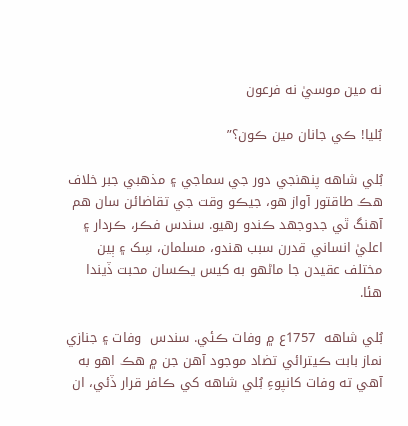نه مين موسيٰ نه فرعون

بُليا! ڪي جانان مين ڪون؟”

بُلي شاهه پنهنجي دور جي سماجي ۽ مذهبي جبر خلاف هڪ طاقتور آواز هو، جيڪو وقت جي تقاضائن سان هم آهنگ ٿي جدوجهد ڪندو رهيو. سندس فڪر، ڪردار ۽ اعليٰ انساني قدرن سبب هندو، مسلمان، سِک ۽ ٻين مختلف عقيدن جا ماڻهو به کيس يڪسان محبت ڏيندا هئا.

بُلي شاهه  1757ع ۾ وفات ڪئي. سندس  وفات ۽ جنازي نماز بابت ڪيترائي تضاد موجود آھن جن ۾ ھڪ اھو به آھي ته وفات کانپوءِ بُلي شاهه کي ڪافر قرار ڏئي، ان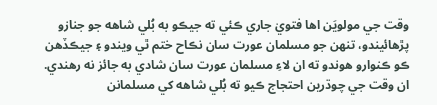وقت جي مولويَن اها فتويٰ جاري ڪئي ته جيڪو به بُلي شاهه جو جنازو پڙهائيندو، تنهن جو مسلمان عورت سان نڪاح ختم ٿي ويندو ۽ جيڪڏهن ڪو ڪنوارو هوندو ته ان لاءِ مسلمان عورت سان شادي به جائز نه رهندي. ان وقت جي چوڌرين احتجاج ڪيو ته بُلي شاهه کي مسلمانن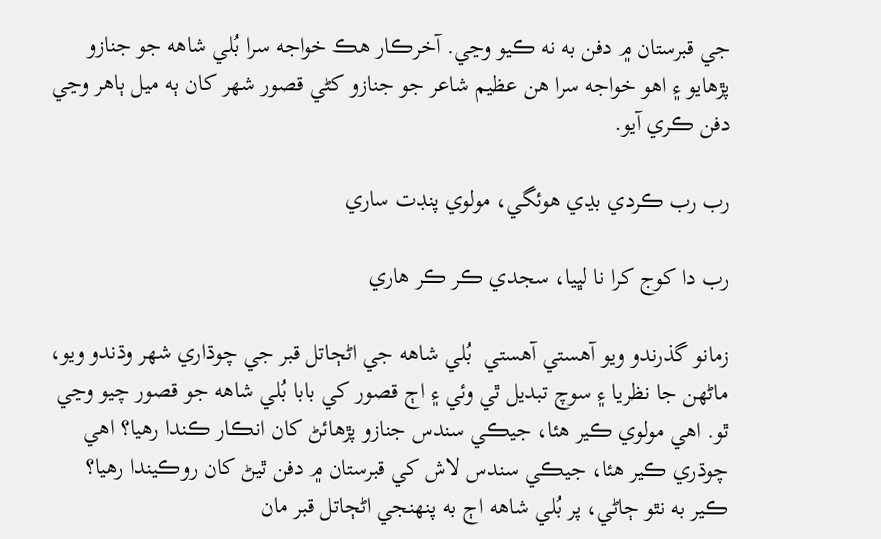جي قبرستان ۾ دفن به نه ڪيو وڃي. آخرڪار هڪ خواجه سرا بُلي شاهه جو جنازو پڙهايو ۽ اهو خواجه سرا هن عظيم شاعر جو جنازو کڻي قصور شهر کان ٻه ميل ٻاهر وڃي دفن ڪري آيو.

رب رب ڪردي بڍي هوئگي، مولوي پنڊت ساري

رب دا کوج کرا نا لڀيا، سجدي ڪر ڪر هاري

زمانو گذرندو ويو آھستي آھستي  بُلي شاهه جي اڻڄاتل قبر جي چوڌاري شهر وڌندو ويو، ماڻهن جا نظريا ۽ سوچ تبديل ٿي وئي ۽ اڄ قصور کي بابا بُلي شاهه جو قصور چيو وڃي ٿو. اهي مولوي ڪير هئا، جيڪي سندس جنازو پڙهائڻ کان انڪار ڪندا رهيا؟ اهي چوڌري ڪير هئا، جيڪي سندس لاش کي قبرستان ۾ دفن ٿيڻ کان روڪيندا رهيا؟ ڪير به نٿو ڄاڻي، پر بُلي شاهه اڄ به پنهنجي اڻڄاتل قبر مان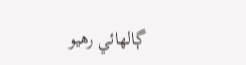ڳالهائي رهيو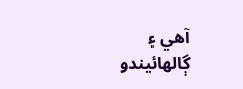آهي ۽ ڳالهائيندو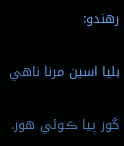رهندو:

بليا اسين مرنا ناهي

گور پيا ڪوئي هور.